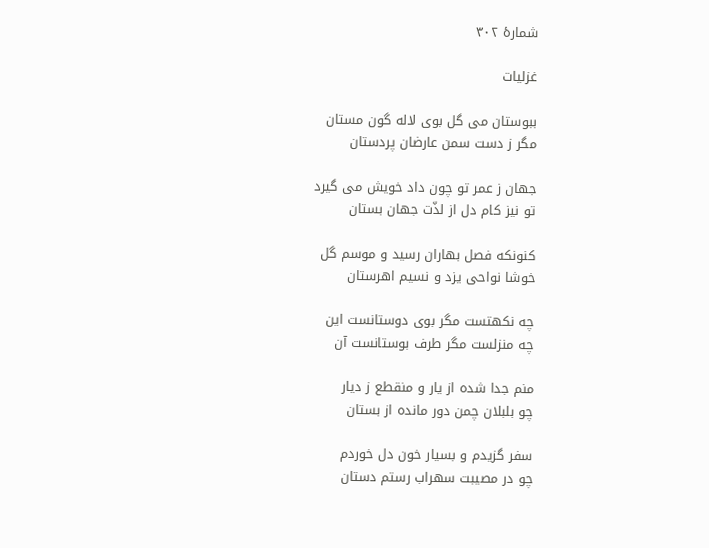شمارهٔ ۳۰۲

غزلیات

ببوستان می گل بوی لاله گون مستان
مگر ز دست سمن عارضان پردستان

جهان ز عمر تو چون داد خویش می گیرد
تو نیز کام دل از لذّت جهان بستان

کنونکه فصل بهاران رسید و موسم گل
خوشا نواحی یزد و نسیم اهرستان

چه نکهتست مگر بوی دوستانست این
چه منزلست مگر طرف بوستانست آن

منم جدا شده از یار و منقطع ز دیار
چو بلبلان چمن دور مانده از بستان

سفر گزیدم و بسیار خون دل خوردم
چو در مصیبت سهراب رستم دستان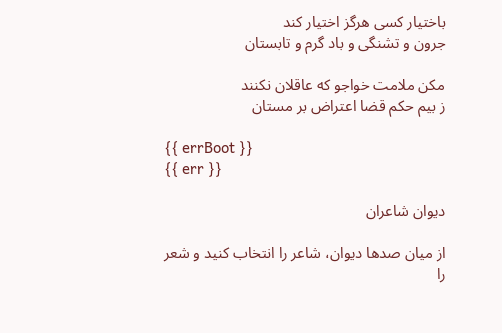باختیار کسی هرگز اختیار کند
جرون و تشنگی و باد گرم و تابستان

مکن ملامت خواجو که عاقلان نکنند
ز بیم حکم قضا اعتراض بر مستان

{{ errBoot }}
{{ err }}

دیوان شاعران

از میان صدها دیوان، شاعر را انتخاب کنید و شعر را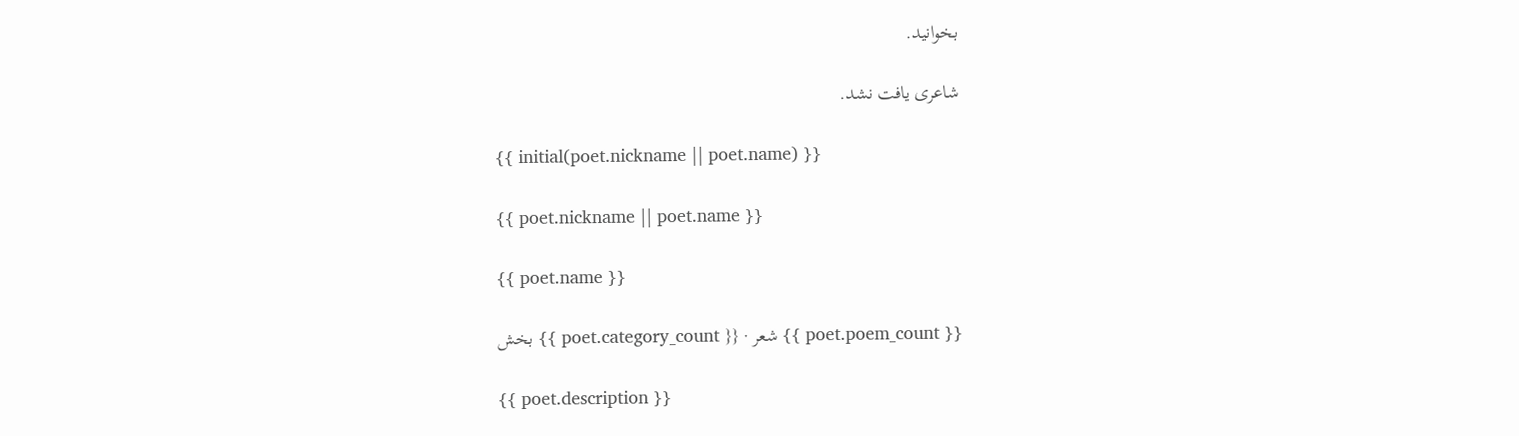بخوانید.

شاعری یافت نشد.

{{ initial(poet.nickname || poet.name) }}

{{ poet.nickname || poet.name }}

{{ poet.name }}

{{ poet.poem_count }} شعر · {{ poet.category_count }} بخش

{{ poet.description }}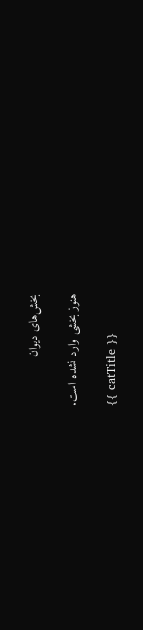بخش‌های دیوان

هنوز بخشی وارد نشده است.

{{ catTitle }}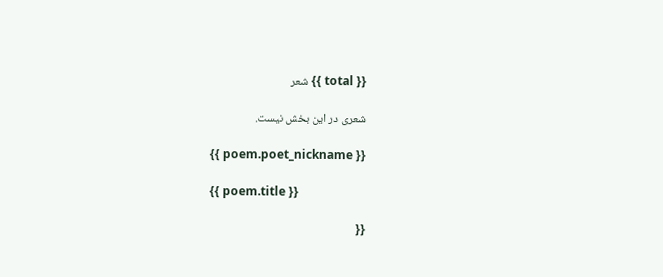{{ total }} شعر

شعری در این بخش نیست.

{{ poem.poet_nickname }}

{{ poem.title }}

{{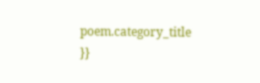poem.category_title }}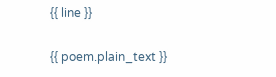{{ line }}

{{ poem.plain_text }}